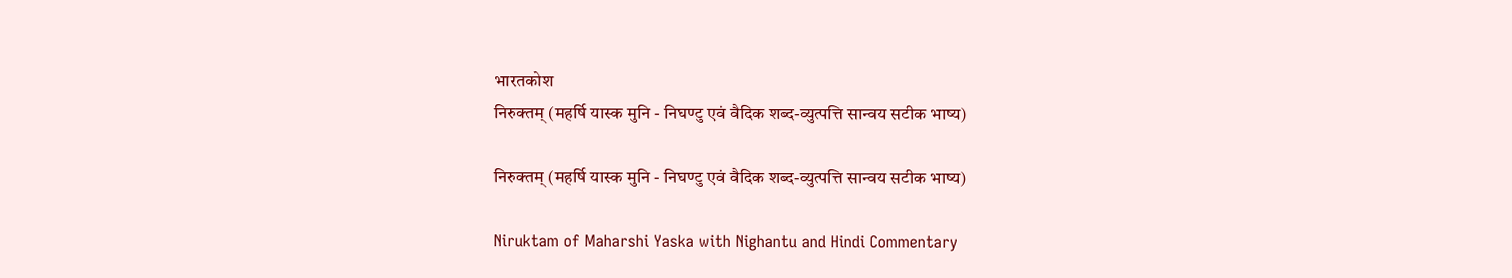भारतकोश
निरुक्तम् (महर्षि यास्क मुनि - निघण्टु एवं वैदिक शब्द-व्युत्पत्ति सान्वय सटीक भाष्य)

निरुक्तम् (महर्षि यास्क मुनि - निघण्टु एवं वैदिक शब्द-व्युत्पत्ति सान्वय सटीक भाष्य)

Niruktam of Maharshi Yaska with Nighantu and Hindi Commentary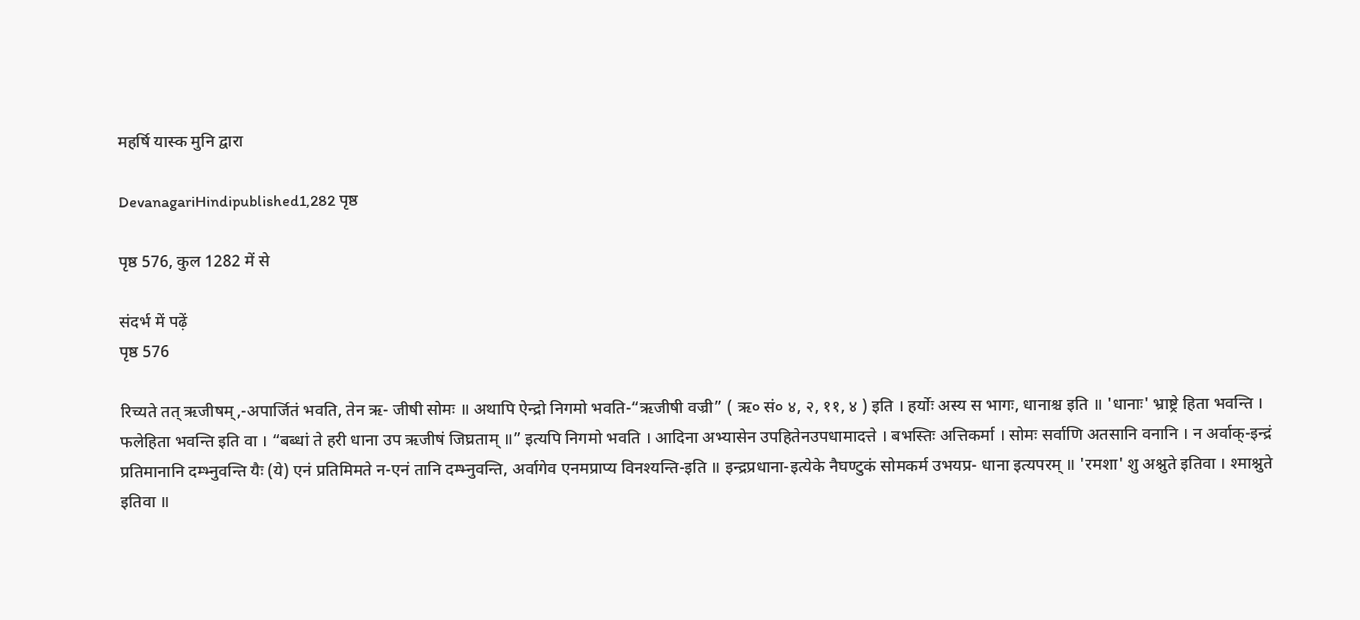महर्षि यास्क मुनि द्वारा

DevanagariHindipublished1,282 पृष्ठ

पृष्ठ 576, कुल 1282 में से

संदर्भ में पढ़ें
पृष्ठ 576

रिच्यते तत् ऋजीषम्,-अपार्जितं भवति, तेन ऋ- जीषी सोमः ॥ अथापि ऐन्द्रो निगमो भवति-“ऋजीषी वज्री” ( ऋ० सं० ४, २, ११, ४ ) इति । हर्योः अस्य स भागः, धानाश्च इति ॥ 'धानाः' भ्राष्ट्रे हिता भवन्ति । फलेहिता भवन्ति इति वा । “बब्धां ते हरी धाना उप ऋजीषं जिघ्रताम् ॥” इत्यपि निगमो भवति । आदिना अभ्यासेन उपहितेनउपधामादत्ते । बभस्तिः अत्तिकर्मा । सोमः सर्वाणि अतसानि वनानि । न अर्वाक्-इन्द्रं प्रतिमानानि दम्भ्नुवन्ति यैः (ये) एनं प्रतिमिमते न-एनं तानि दम्भ्नुवन्ति, अर्वागेव एनमप्राप्य विनश्यन्ति-इति ॥ इन्द्रप्रधाना-इत्येके नैघण्टुकं सोमकर्म उभयप्र- धाना इत्यपरम् ॥ 'रमशा' शु अश्नुते इतिवा । श्माश्नुते इतिवा ॥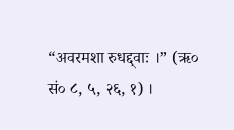“अवरमशा रुधद्द्वाः ।” (ऋ० सं० ८, ५, २६, १) ।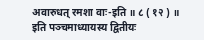अवारुधत् रमशा वाः-इति ॥ ८ ( १२ ) ॥ इति पञ्चमाध्यायस्य द्वितीयः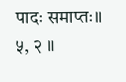पादः समाप्तः॥ ५, २ ॥